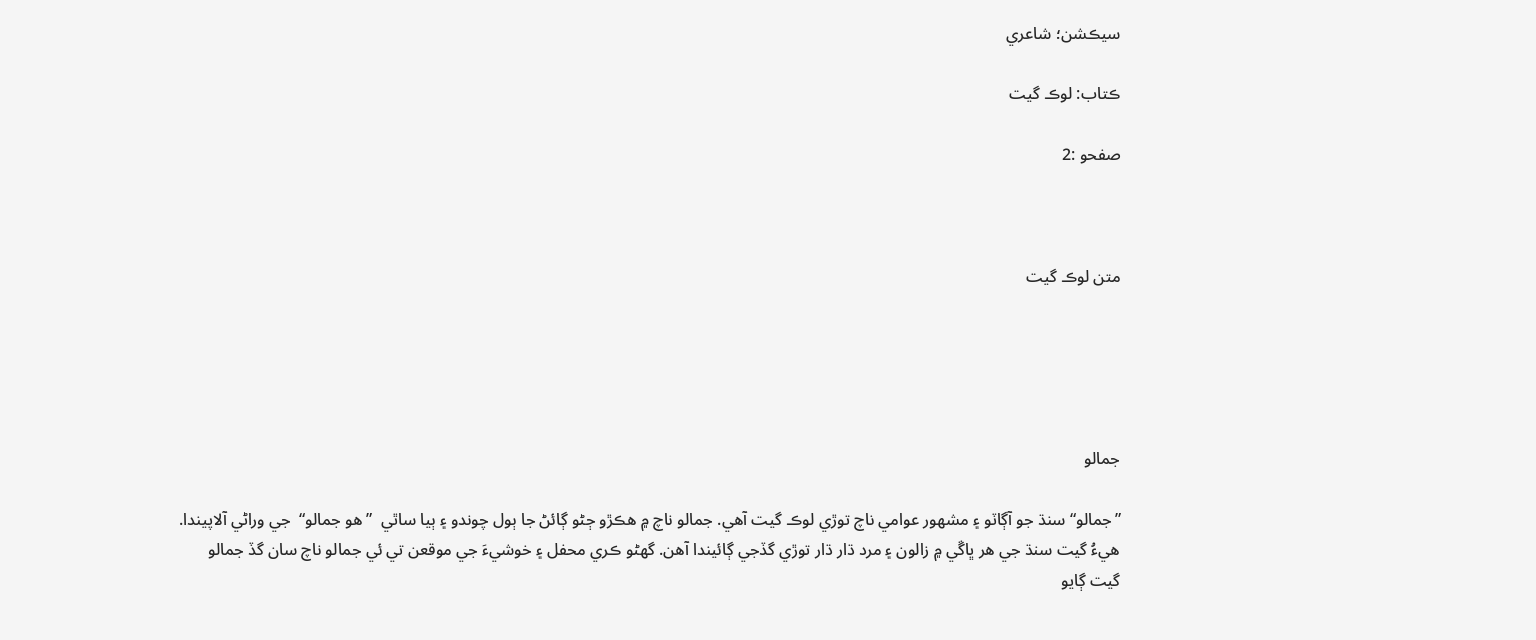سيڪشن؛ شاعري

ڪتاب: لوڪ گيت

صفحو :2



متن لوڪ گيت





جمالو

”جمالو“ سنڌ جو آڳاٽو ۽ مشهور عوامي ناچ توڙي لوڪ گيت آهي. جمالو ناچ ۾ هڪڙو ڄڻو ڳائڻ جا ٻول چوندو ۽ ٻيا ساٿي  ”هو جمالو“  جي وراڻي آلاپيندا. هيءُ گيت سنڌ جي هر ڀاڱي ۾ زالون ۽ مرد ڌار ڌار توڙي گڏجي ڳائيندا آهن. گهڻو ڪري محفل ۽ خوشيءَ جي موقعن تي ئي جمالو ناچ سان گڏ جمالو گيت ڳايو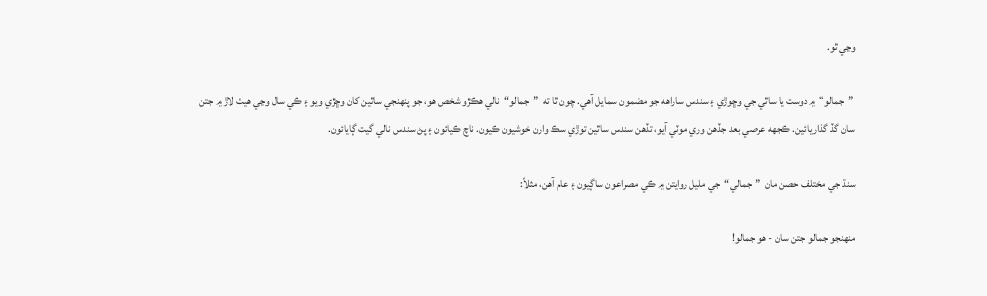وڃي ٿو.

 ”جمالو“  ۾ دوست يا ساٿي جي وڇوڙي ۽ سندس ساراهه جو مضمون سمايل آهي. چون ٿا ته  ”جمالو“  نالي هڪڙو شخص هو، جو پنهنجي ساٿين کان وڇڙي ويو ۽ ڪي سال وڃي هيٺ لاڙ ۾ جتن سان گڏ گذاريائين. ڪجهه عرصي بعد جڏهن وري موٽي آيو، تڏهن سندس ساٿين توڙي سڪ وارن خوشيون ڪيون. ناچ ڪيائون ۽ پڻ سندس نالي گيت ڳايائون.

سنڌ جي مختلف حصن مان  ”جمالي“  جي مليل روايتن ۾ ڪي مصراعون ساڳيون ۽ عام آهن، مثلاً:

منهنجو جمالو جتن سان - هو جمالو!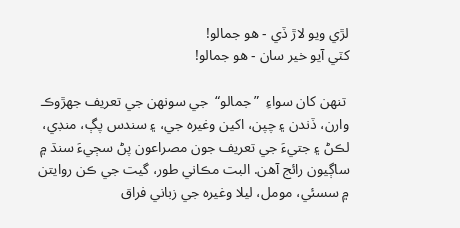لڙي ويو لاڙ ڏي - هو جمالو!
کٽي آيو خير سان - هو جمالو!

 تنهن کان سواءِ  ”جمالو“  جي سونهن جي تعريف جهڙوڪ وارن، ڏندن ۽ چپن، اکين وغيره جي، ۽ سندس پڳ، منڊي، لڪڻ ۽ جتيءَ جي تعريف جون مصراعون پڻ سڄيءَ سنڌ ۾ ساڳيون رائج آهن. البت مڪاني طور، گيت جي ڪن روايتن ۾ سسئي، مومل، ليلا وغيره جي زباني فراق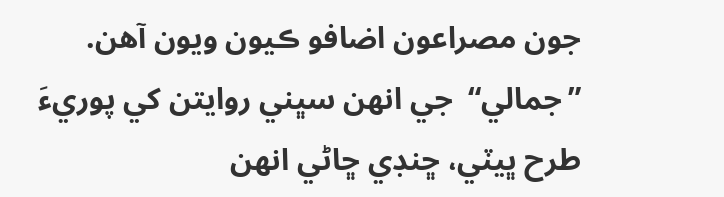جون مصراعون اضافو ڪيون ويون آهن.  ”جمالي“  جي انهن سڀني روايتن کي پوريءَ طرح ڀيٽي، ڇنڊي ڇاڻي انهن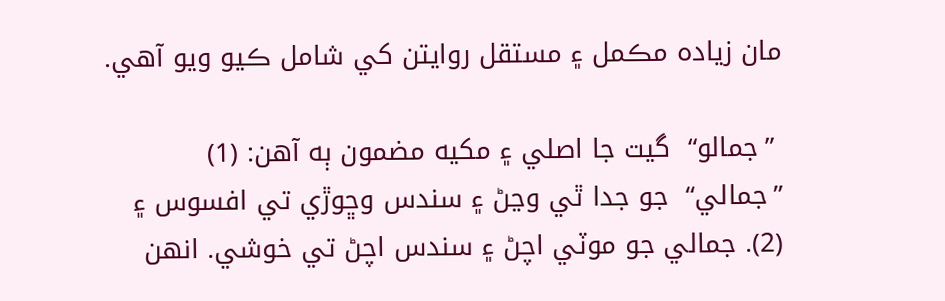مان زياده مڪمل ۽ مستقل روايتن کي شامل ڪيو ويو آهي.

 ”جمالو“  گيت جا اصلي ۽ مکيه مضمون ٻه آهن: (1)  ”جمالي“  جو جدا ٿي وڃڻ ۽ سندس وڇوڙي تي افسوس ۽ (2). جمالي جو موٽي اچڻ ۽ سندس اچڻ تي خوشي. انهن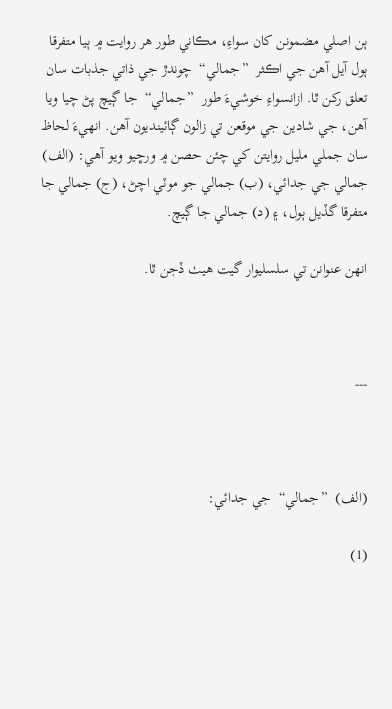ٻن اصلي مضمونن کان سواءِ، مڪاني طور هر روايت ۾ ٻيا متفرقا ٻول آيل آهن جي اڪثر  ”جمالي“  چوندڙ جي ذاتي جذبات سان تعلق رکن ٿا. ازانسواءِ خوشيءَ طور  ”جمالي“  جا ڳيچ پڻ چيا ويا آهن، جي شادين جي موقعن تي زالون ڳائينديون آهن. انهيءَ لحاظ سان جملي مليل روايتن کي چئن حصن ۾ ورڇيو ويو آهي: (الف) جمالي جي جدائي، (ب) جمالي جو موٽي اچڻ، (ج) جمالي جا متفرقا گڏيل ٻول، ۽ (د) جمالي جا ڳيچ.

انهن عنوانن تي سلسليوار گيت هيٺ ڏجن ٿا.



---



(الف)  ”جمالي“  جي جدائي:

(1)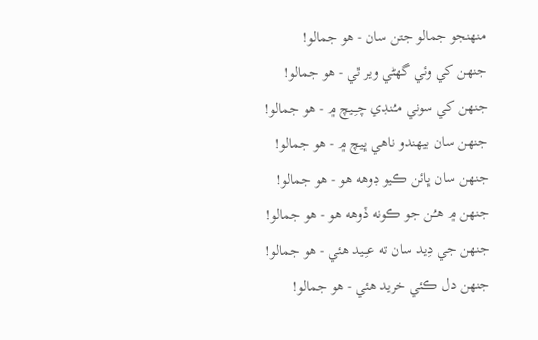منهنجو جمالو جتن سان - هو جمالو!
جنهن کي وئي گهڻي وير ٿي - هو جمالو!
جنهن کي سوني مـُـنڊي چـِـيچ ۾ - هو جمالو!
جنهن سان بيهندو ناهي ڀيچ ۾ - هو جمالو!
جنهن سان ڀائن ڪيو ڊوهه هو - هو جمالو!
جنهن ۾ هـُـن جو ڪونه ڏوهه هو - هو جمالو!
جنهن جي دِيد سان ته عـِـيد هئي - هو جمالو!
جنهن دل ڪئي خريد هئي - هو جمالو!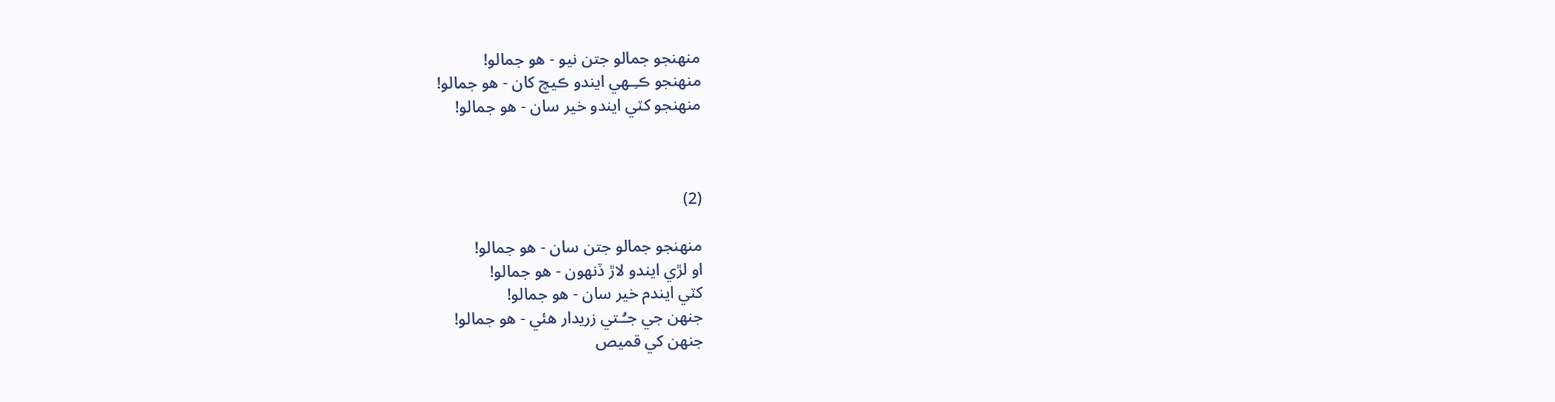منهنجو جمالو جتن نيو - هو جمالو!
منهنجو ڪـِـهي ايندو ڪيچ کان - هو جمالو!
منهنجو کٽي ايندو خير سان - هو جمالو!



(2)

منهنجو جمالو جتن سان - هو جمالو!
او لڙي ايندو لاڙ ڏنهون - هو جمالو!
کٽي ايندم خير سان - هو جمالو!
جنهن جي جـُـتي زريدار هئي - هو جمالو!
جنهن کي قميص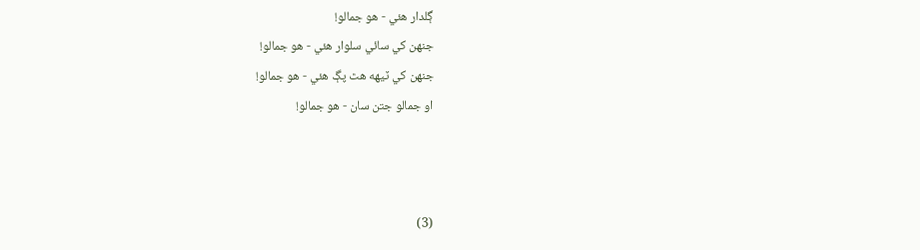ڳلدار هئي - هو جمالو!
جنهن کي سائي سلوار هئي - هو جمالو!
جنهن کي ٽيهه هٿ پڳ هئي - هو جمالو!
او جمالو جتن سان - هو جمالو!



(3)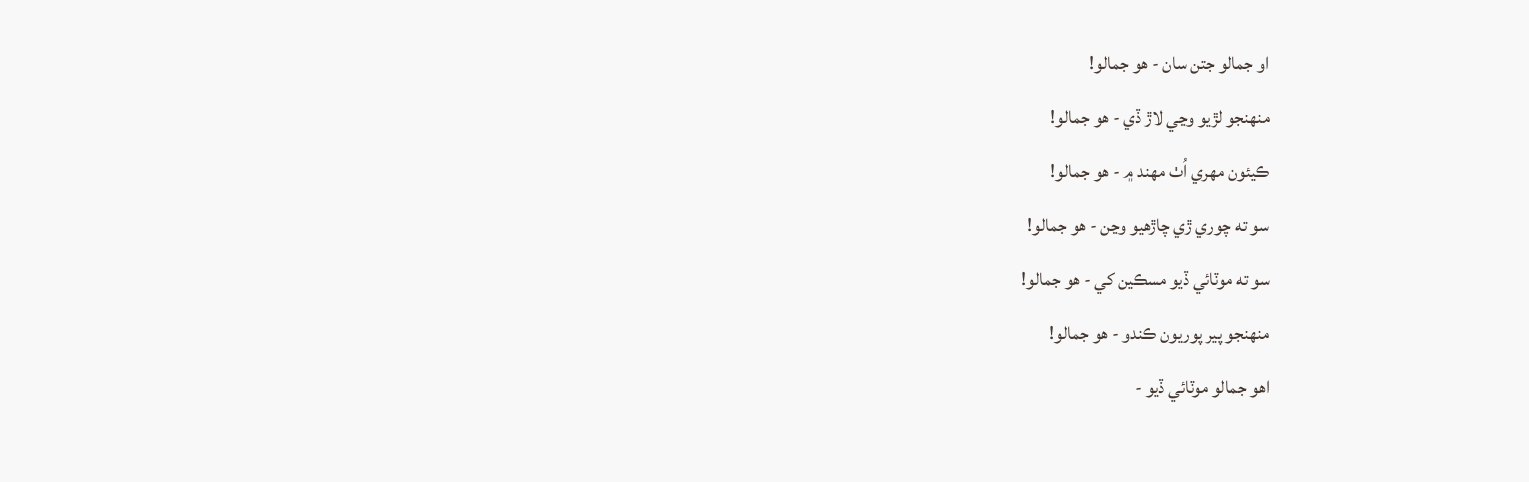او جمالو جتن سان - هو جمالو!
منهنجو لڙيو وڃي لاڙ ڏي - هو جمالو!
ڪيئون مهري اُٺ مهند ۾ - هو جمالو!
سو ته چوري ڙي چاڙهيو وڃن - هو جمالو!
سو ته موٽائي ڏيو مسڪين کي - هو جمالو!
منهنجو پير پوريون ڪندو - هو جمالو!
اهو جمالو موٽائي ڏيو -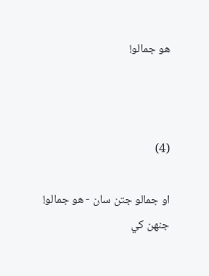هو جمالو!



(4)

او جمالو جتن سان - هو جمالو!
جنهن کي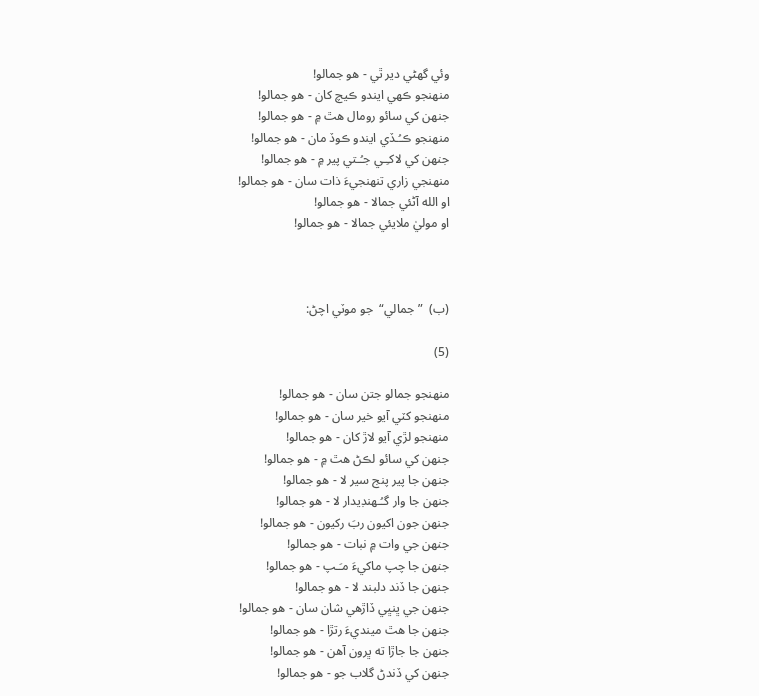وئي گهڻي دير ٿي - هو جمالو!
منهنجو ڪهي ايندو ڪيچ کان - هو جمالو!
جنهن کي سائو رومال هٿ ۾ - هو جمالو!
منهنجو ڪـُـڏي ايندو ڪوڏ مان - هو جمالو!
جنهن کي لاکـِـي جـُـتي پير ۾ - هو جمالو!
منهنجي زاري تنهنجيءَ ذات سان - هو جمالو!
او الله آڻئي جمالا - هو جمالو!
او موليٰ ملايئي جمالا - هو جمالو!



(ب)  ”جمالي“  جو موٽي اچڻ:

(5)

منهنجو جمالو جتن سان - هو جمالو!
منهنجو کٽي آيو خير سان - هو جمالو!
منهنجو لڙي آيو لاڙ کان - هو جمالو!
جنهن کي سائو لڪڻ هٿ ۾ - هو جمالو!
جنهن جا پير پنج سير لا - هو جمالو!
جنهن جا وار گـُـهنڊيدار لا - هو جمالو!
جنهن جون اکيون ربَ رکيون - هو جمالو!
جنهن جي وات ۾ نبات - هو جمالو!
جنهن جا چپ ماکيءَ مـَـپ - هو جمالو!
جنهن جا ڏند دلبند لا - هو جمالو!
جنهن جي ڀنڀي ڏاڙهي شان سان - هو جمالو!
جنهن جا هٿ مينديءَ رتڙا - هو جمالو!
جنهن جا جاڙا ته ڀرون آهن - هو جمالو!
جنهن کي ڏندڻ گلاب جو - هو جمالو!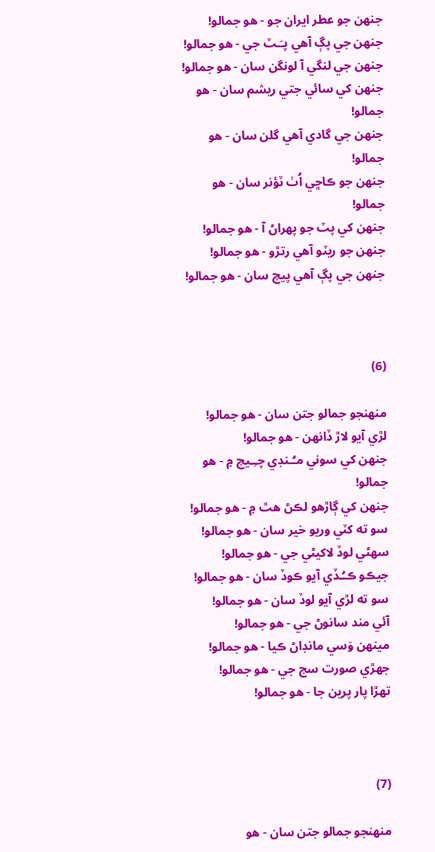جنهن جو عطر ايران جو - هو جمالو!
جنهن جي پڳ آهي پـَـٽ جي - هو جمالو!
جنهن جي لنگي آ لونگن سان - هو جمالو!
جنهن کي سائي جتي ريشم سان - هو جمالو!
جنهن جي گادي آهي گلن سان - هو جمالو!
جنهن جو ڪاڇي اُٺ ٽؤنر سان - هو جمالو!
جنهن کي پٽ جو پهراڻ آ - هو جمالو!
جنهن جو ريٽو آهي رتڙو - هو جمالو!
جنهن جي پڳ آهي پيچ سان - هو جمالو!



(6)

منهنجو جمالو جتن سان - هو جمالو!
لڙي آيو لاڙ ڏانهن - هو جمالو!
جنهن کي سوني مـُـنڊي چـِـيچ ۾ - هو جمالو!
جنهن کي ڳاڙهو لڪڻ هٿ ۾ - هو جمالو!
سو ته کٽي وريو خير سان - هو جمالو!
سهڻي لوڏ لاکيڻي جي - هو جمالو!
جيڪو ڪـُـڏي آيو ڪوڏ سان - هو جمالو!
سو ته لڙي آيو لوڏ سان - هو جمالو!
آئي مند سانوڻ جي - هو جمالو!
مينهن وَسي مانڊاڻ ڪيا - هو جمالو!
جهڙي صورت سج جي - هو جمالو!
تهڙا پار پرين جا - هو جمالو!



(7)

منهنجو جمالو جتن سان - هو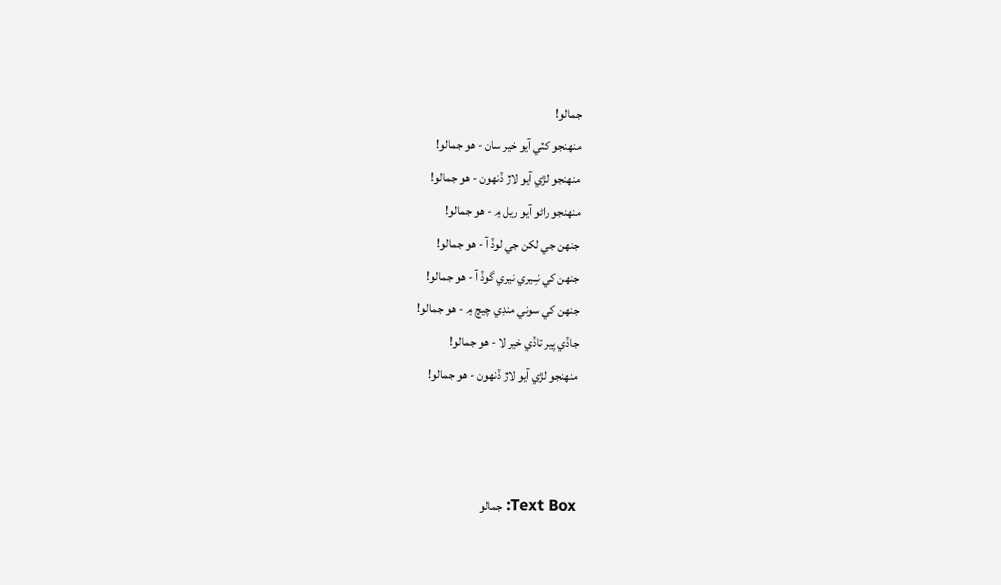جمالو!
منهنجو کٽي آيو خير سان - هو جمالو!
منهنجو لڙي آيو لاڙ ڏنهون - هو جمالو!
منهنجو راڻو آيو ريل ۾ - هو جمالو!
جنهن جي لکن جي لوڏ آ - هو جمالو!
جنهن کي نـِـيري نيري گوڏ آ - هو جمالو!
جنهن کي سوني منڊي چيچ ۾ - هو جمالو!
جاڏي پير تاڏي خير لا - هو جمالو!
منهنجو لڙي آيو لاڙ ڏنهون - هو جمالو!



Text Box: جمالو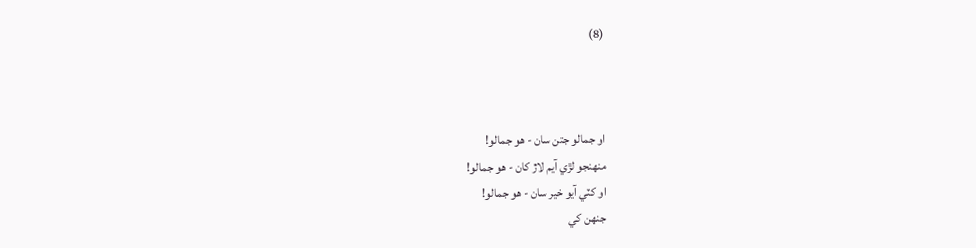(8)



او جمالو جتن سان - هو جمالو!
منهنجو لڙي آيم لاڙ کان - هو جمالو!
او کٽي آيو خير سان - هو جمالو!
جنهن کي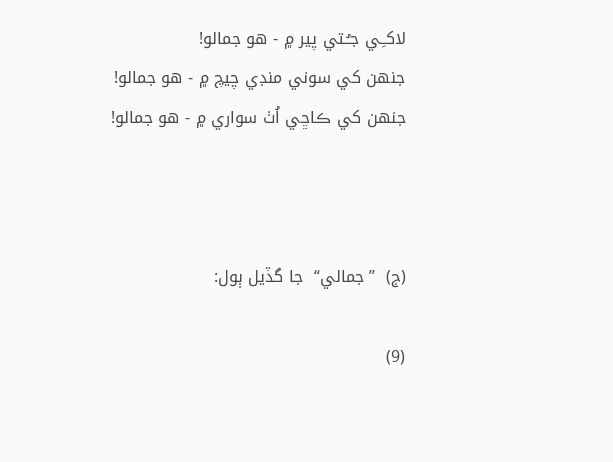لاکـِـي جـُـتي پير ۾ - هو جمالو!
جنهن کي سوني منڊي چيچ ۾ - هو جمالو!
جنهن کي ڪاڇي اُٺ سواري ۾ - هو جمالو!



(ج)  ”جمالي“  جا گڏيل ٻول:

(9)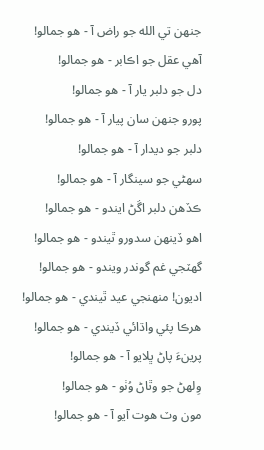جنهن تي الله جو راض آ - هو جمالو!
آهي عقل جو اڪابر - هو جمالو!
دل جو دلبر يار آ - هو جمالو!
پورو جنهن سان پيار آ - هو جمالو!
دلبر جو ديدار آ - هو جمالو!
سهڻي جو سينگار آ - هو جمالو!
ڪڏهن دلبر اڱڻ ايندو - هو جمالو!
اهو ڏينهن سدورو ٿيندو - هو جمالو!
گهٽجي غم گوندر ويندو - هو جمالو!
اديون! منهنجي عيد ٿيندي - هو جمالو!
هرڪا پئي واڌائي ڏيندي - هو جمالو!
پرينءَ پاڻ ڀلايو آ - هو جمالو!
وِلهڻ جو وٿاڻ وُٺو - هو جمالو!
مون وٽ هوت آيو آ - هو جمالو!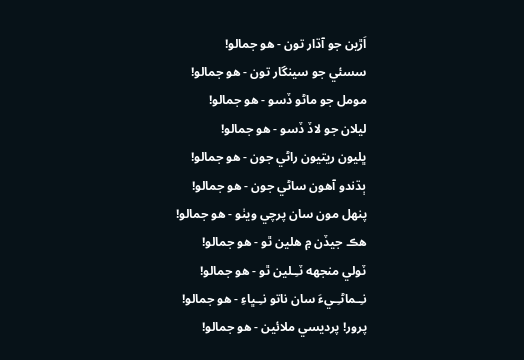اَڙين جو آڌار تون - هو جمالو!
سسئي جو سينگار تون - هو جمالو!
مومل جو ماڻو ڏسو - هو جمالو!
ليلان جو لاڏ ڏسو - هو جمالو!
ڀليون ريتيون راڻي جون - هو جمالو!
ٻڌندو آهون ساڻي جون - هو جمالو!
پنهل مون سان پرچي ويٺو - هو جمالو!
هڪ جيڏن ۾ هلين ٿو - هو جمالو!
ٽولي منجهه ٽـِـلين ٿو - هو جمالو!
نـِـماڻـِـيءَ سان ناتو نـِـڀاءِ - هو جمالو!
پرور! پرديسي ملائين - هو جمالو!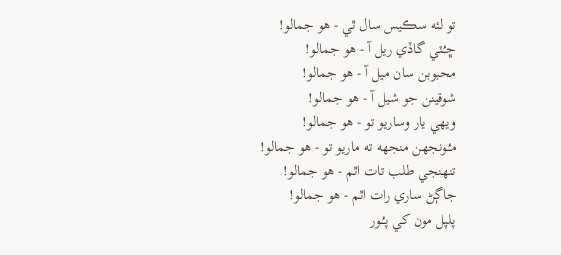تو لئه سڪيس سال ٿي - هو جمالو!
ڇـُـٽي گاڏي ريل آ - هو جمالو!
محبوبن سان ميل آ - هو جمالو!
شوقينن جو شيل آ - هو جمالو!
ويهي يار وساريو تو - هو جمالو!
مـُـونجهن منجهه ته ماريو تو - هو جمالو!
تنهنجي طلب تات اٿم - هو جمالو!
جاڳڻ ساري رات اٿم - هو جمالو!
پلپل مون کي پـُـور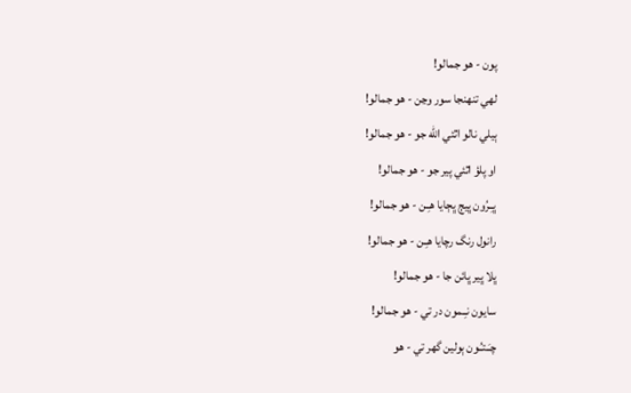پون - هو جمالو!
لهي تنهنجا سور وڃن - هو جمالو!
ٻيلي نالو اٿئي الله جو - هو جمالو!
او پلؤ اٿئي پير جو - هو جمالو!
ڀـِـرُون ڀيڄ ڀڄايا هـِـن - هو جمالو!
رانول رنگ رچايا هـِـن - هو جمالو!
ڀلا ڀير ڀائن جا - هو جمالو!
سايون نـِـمون در تي - هو جمالو!
چـَـتـُـون ٻولين گهر تي - هو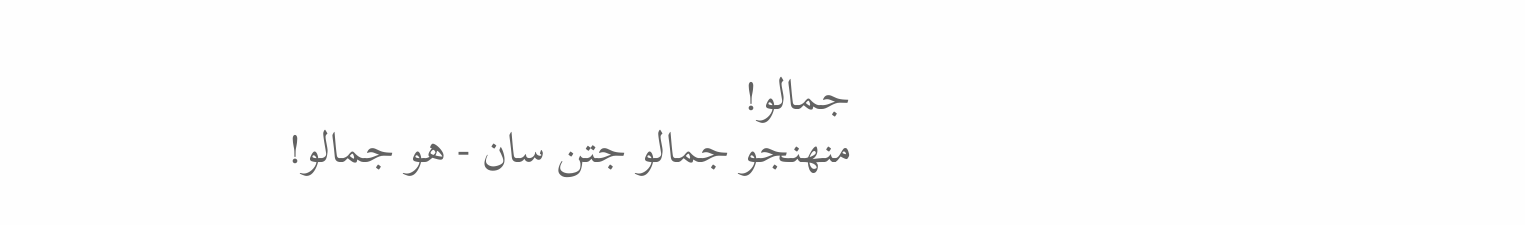جمالو!
منهنجو جمالو جتن سان - هو جمالو!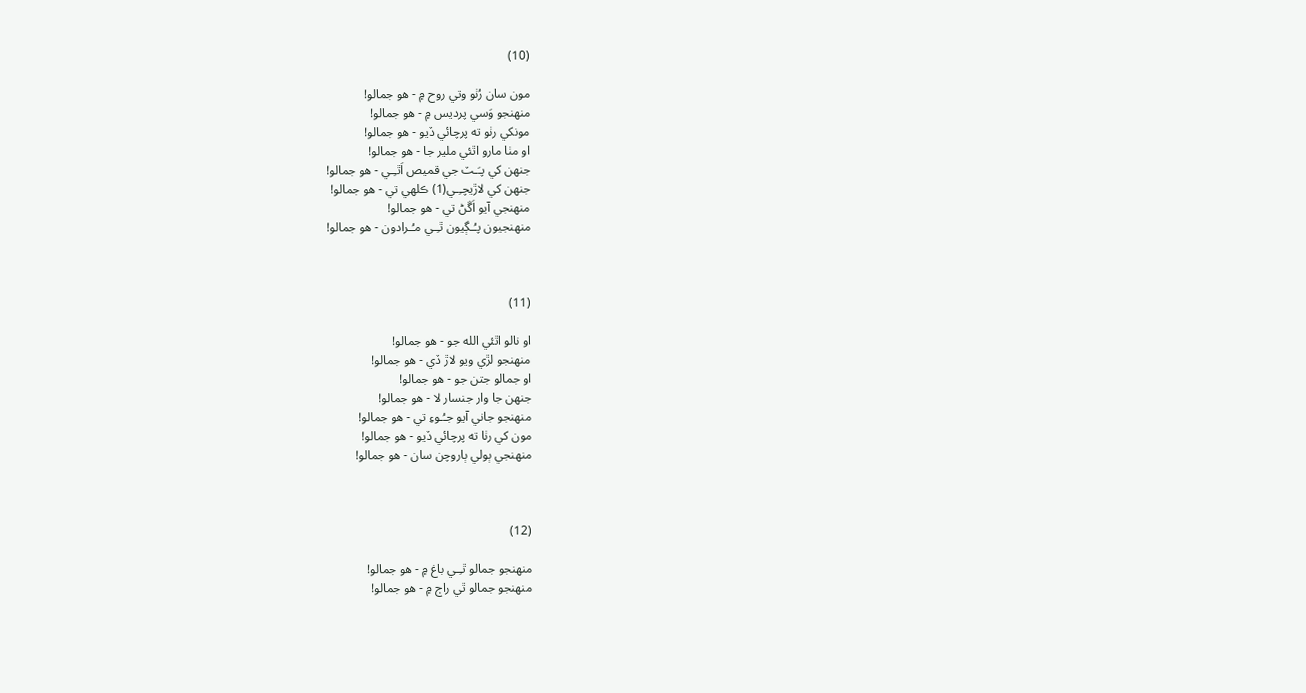(10)

مون سان رُٺو وتي روح ۾ - هو جمالو!
منهنجو وَسي پرديس ۾ - هو جمالو!
مونکي رٺو ته پرچائي ڏيو - هو جمالو!
او مٺا مارو اٿئي ملير جا - هو جمالو!
جنهن کي پـَـٽ جي قميص اَٿـِـي - هو جمالو!
جنهن کي لاڙيچـِـي(1) ڪلهي تي - هو جمالو!
منهنجي آيو اَڱڻ تي - هو جمالو!
منهنجيون پـُـڳيون ٿـِـي مـُـرادون - هو جمالو!



(11)

او نالو اٿئي الله جو - هو جمالو!
منهنجو لڙي ويو لاڙ ڏي - هو جمالو!
او جمالو جتن جو - هو جمالو!
جنهن جا وار جنسار لا - هو جمالو!
منهنجو جاني آيو جـُـوءِ تي - هو جمالو!
مون کي رٺا ته پرچائي ڏيو - هو جمالو!
منهنجي ٻولي ٻاروچن سان - هو جمالو!



(12)

منهنجو جمالو ٿـِـي باغ ۾ - هو جمالو!
منهنجو جمالو ٿي راڄ ۾ - هو جمالو!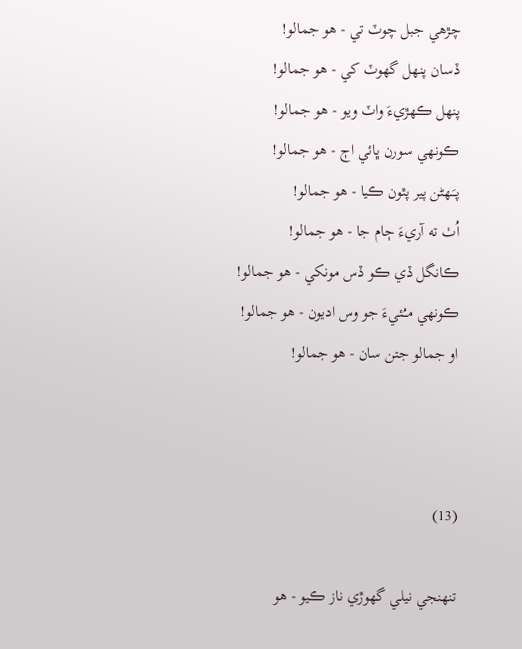چڙهي جبل چوٽ تي - هو جمالو!
ڏسان پنهل گهوٽ کي - هو جمالو!
پنهل ڪهڙيءَ واٽ ويو - هو جمالو!
ڪونهي سورن ڀائي اڄ - هو جمالو!
پـَـهڻن پير پٿون ڪيا - هو جمالو!
اُٺ ته آريءَ ڄام جا - هو جمالو!
ڪانگل ڏي ڪو ڏس مونکي - هو جمالو!
ڪونهي مـُـئيءَ جو وس اديون - هو جمالو!
او جمالو جتن سان - هو جمالو!



(13)

تنهنجي نيلي گهوڙي ناز ڪيو - هو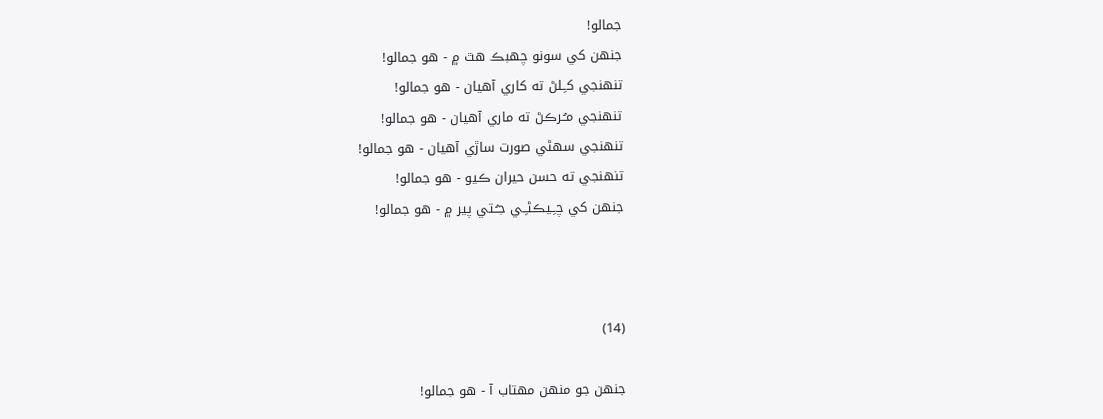جمالو!
جنهن کي سونو چهبڪ هٿ ۾ - هو جمالو!
تنهنجي کـِـلڻ ته کاري آهيان - هو جمالو!
تنهنجي مـُـرڪڻ ته ماري آهيان - هو جمالو!
تنهنجي سهڻي صورت ساڙي آهيان - هو جمالو!
تنهنجي ته حسن حيران ڪيو - هو جمالو!
جنهن کي چـِـيڪڻـِـي جـُـتي پير ۾ - هو جمالو!



(14)

جنهن جو منهن مهتاب آ - هو جمالو!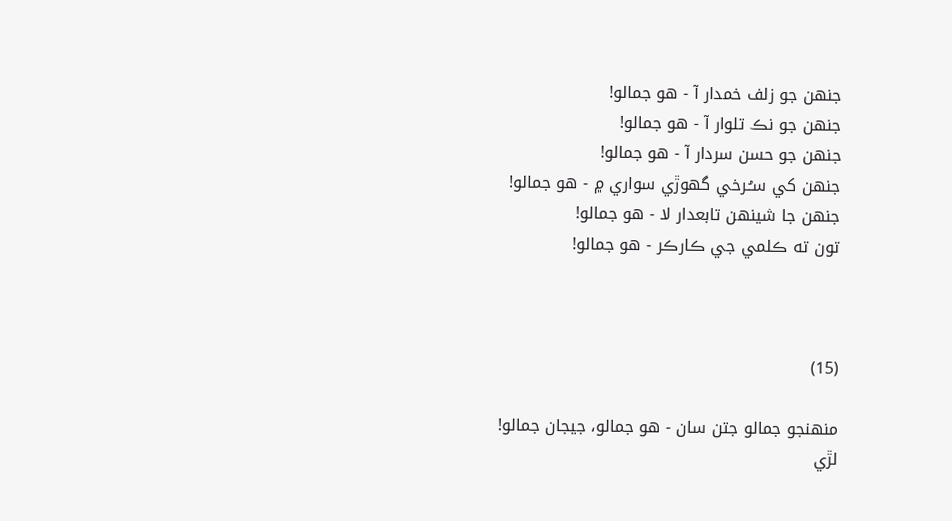جنهن جو زلف خمدار آ - هو جمالو!
جنهن جو نڪ تلوار آ - هو جمالو!
جنهن جو حسن سردار آ - هو جمالو!
جنهن کي سـُـرخي گهوڙي سواري ۾ - هو جمالو!
جنهن جا شينهن تابعدار لا - هو جمالو!
تون ته ڪلمي جي ڪارڪر - هو جمالو!



(15)

منهنجو جمالو جتن سان - هو جمالو، جيجان جمالو!
لڙي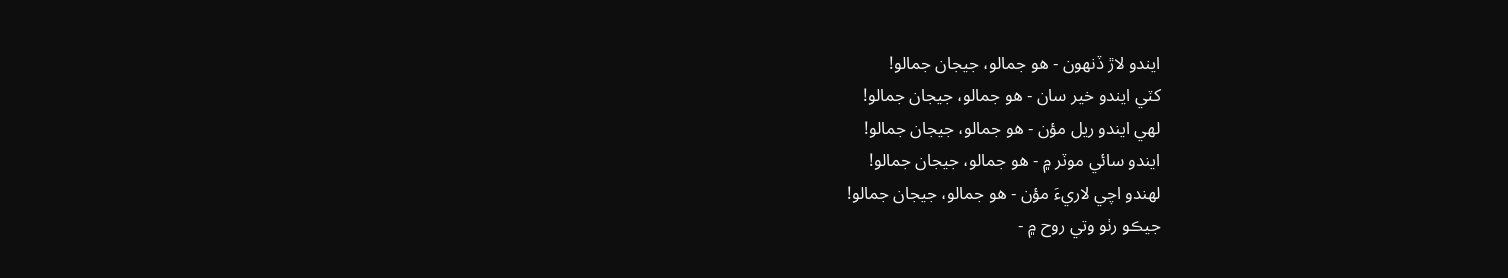ايندو لاڙ ڏنهون - هو جمالو، جيجان جمالو!
کٽي ايندو خير سان - هو جمالو، جيجان جمالو!
لهي ايندو ريل مؤن - هو جمالو، جيجان جمالو!
ايندو سائي موٽر ۾ - هو جمالو، جيجان جمالو!
لهندو اچي لاريءَ مؤن - هو جمالو، جيجان جمالو!
جيڪو رٺو وتي روح ۾ -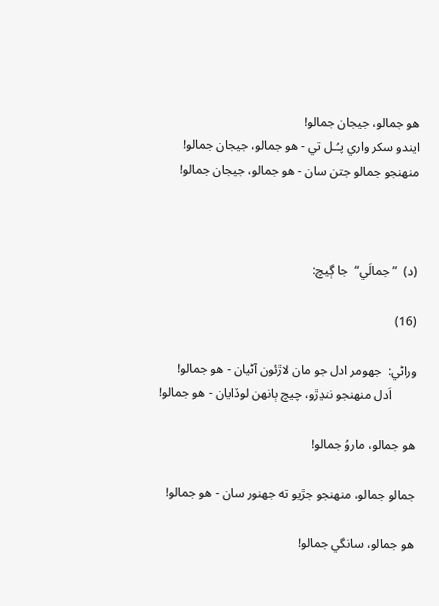هو جمالو، جيجان جمالو!
ايندو سکر واري پـُـل تي - هو جمالو، جيجان جمالو!
منهنجو جمالو جتن سان - هو جمالو، جيجان جمالو!



(د)  ”جمالَي“  جا ڳيچ:

(16)

وراڻي:  جهومر ادل جو مان لاڙئون آڻيان - هو جمالو!
        اَدل منهنجو ننڍڙو، چيچ ٻانهن لوڏايان - هو جمالو!

هو جمالو، ماروُ جمالو!

جمالو جمالو، منهنجو جڙيو ته جهنور سان - هو جمالو!

هو جمالو، سانگي جمالو!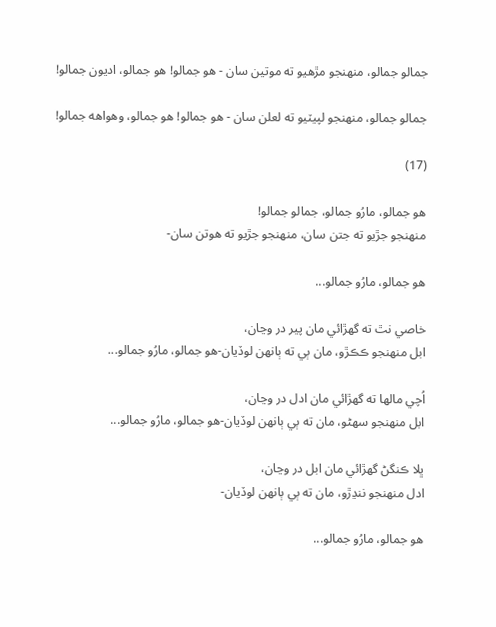جمالو جمالو، منهنجو مڙهيو ته موتين سان - هو جمالو! هو جمالو، اديون جمالو!

جمالو جمالو، منهنجو لپيٽيو ته لعلن سان - هو جمالو! هو جمالو، وهواهه جمالو!

(17)

هو جمالو، مارُو جمالو، جمالو جمالو!
منهنجو جڙيو ته جتن سان، منهنجو جڙيو ته هوتن سان-

هو جمالو، مارُو جمالو...

خاصي نٿ ته گهڙائي مان پير در وڃان،
ابل منهنجو ڪڪڙو، مان ٻي ته ٻانهن لوڏيان-هو جمالو، مارُو جمالو...

اُچي مالها ته گهڙائي مان ادل در وڃان،
ابل منهنجو سهڻو، مان ته ٻي ٻانهن لوڏيان-هو جمالو، مارُو جمالو...

ڀلا ڪنگڻ گهڙائي مان ابل در وڃان،
ادل منهنجو ننڍڙو، مان ته ٻي ٻانهن لوڏيان-

هو جمالو، مارُو جمالو...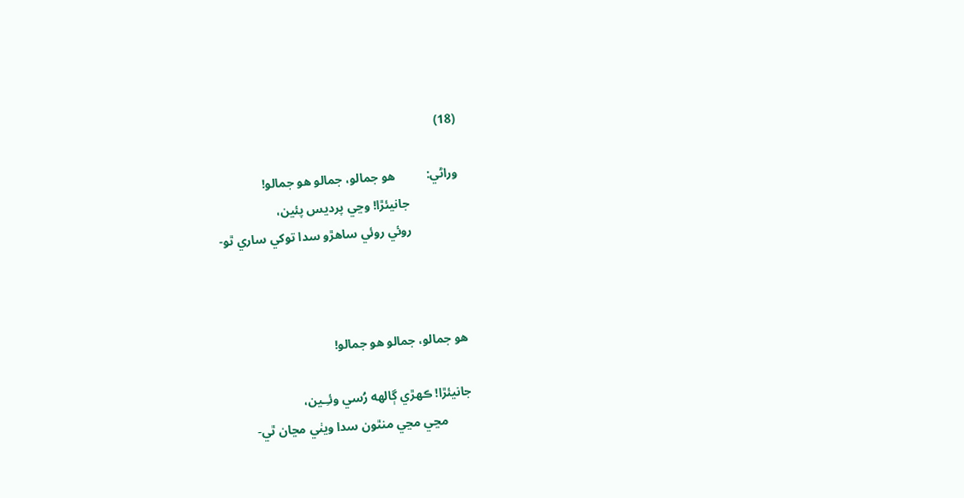(18)

وراڻي:          هو جمالو، جمالو هو جمالو!
                جانيئڙا! وڃي پرديس پئين،
                روئي روئي ساهڙو سدا توکي ساري ٿو-



هو جمالو، جمالو هو جمالو!

جانيئڙا! ڪهڙي ڳالهه رُسي وئـِـين،
        مڃي مڃي منٿون سدا ويٺي مڃان ٿي-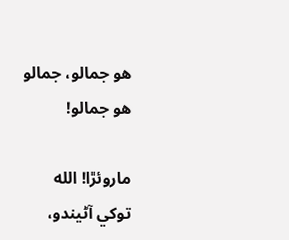هو جمالو، جمالو هو جمالو!

ماروئڙا! الله توکي آڻيندو،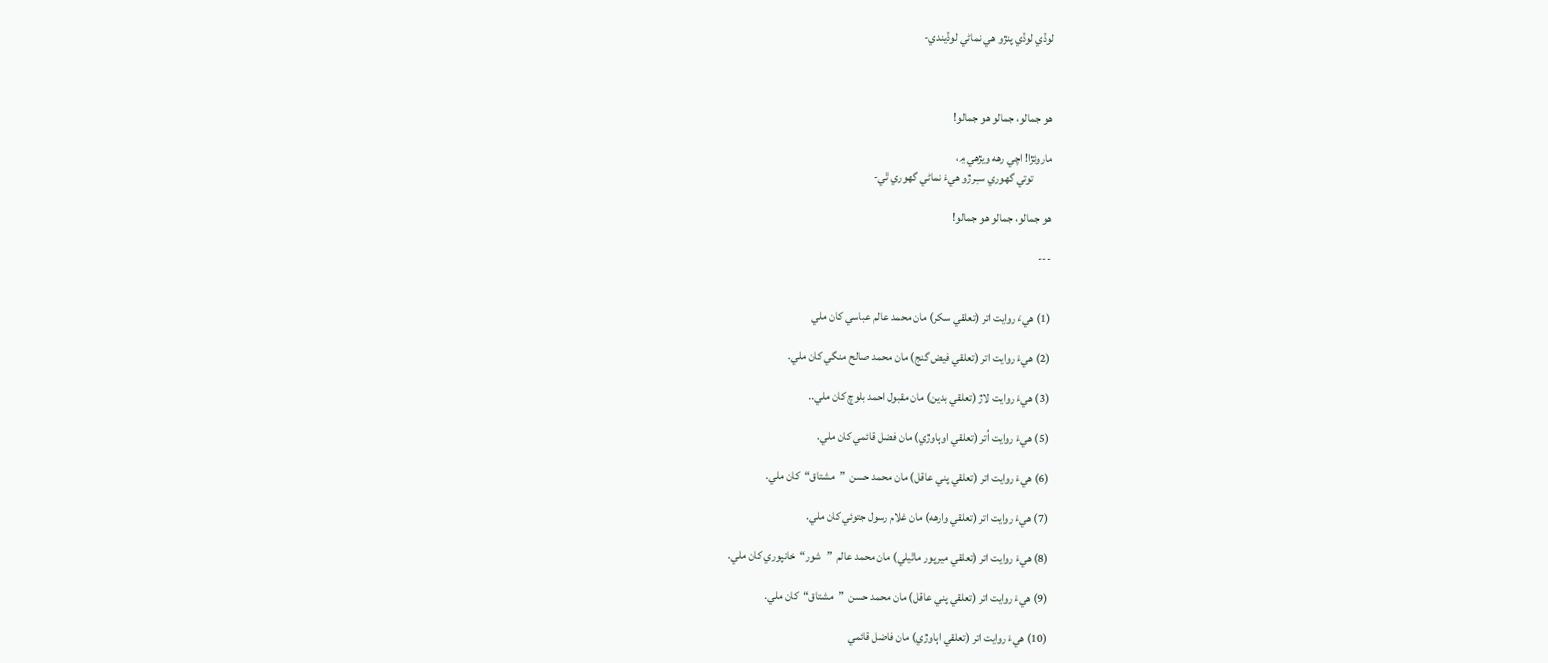لوڏي لوڏي پنڙو هي نماڻي لوڏيندي-



هو جمالو، جمالو هو جمالو!

ماروئڙا! اچي رهه ويڙهي ۾،
        توتي گهوري سـِـرڙو هيءَ نماڻي گهوري ٿي-

هو جمالو، جمالو هو جمالو!

---


(1) هيءَ روايت اتر (تعلقي سکر) مان محمد عالم عباسي کان ملي

(2) هيءَ روايت اتر (تعلقي فيض گنج) مان محمد صالح منگي کان ملي.

(3) هيءَ روايت لاڙ (تعلقي بدين) مان مقبول احمد بلوچ کان ملي..

(5) هيءَ روايت اُتر (تعلقي اوٻاوڙي) مان فضل قائمي کان ملي.

(6) هيءَ روايت اتر (تعلقي پني عاقل) مان محمد حسن  ”مشتاق“  کان ملي.

(7) هيءَ روايت اتر (تعلقي وارهه) مان غلام رسول جتوئي کان ملي.

(8) هيءَ روايت اتر (تعلقي ميرپور ماٿيلي) مان محمد عالم  ”شور“  خانپوري کان ملي.

(9) هيءَ روايت اتر (تعلقي پني عاقل) مان محمد حسن  ”مشتاق“  کان ملي.

(10) هيءَ روايت اتر (تعلقي اٻاوڙي) مان فاضل قائمي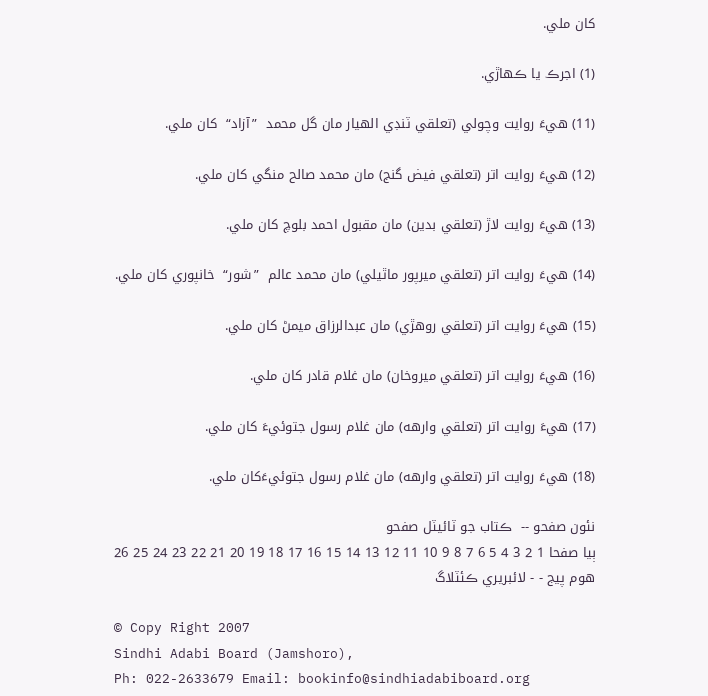کان ملي.

(1) اجرڪ يا ڪهاڙي.

(11) هيءَ روايت وچولي (تعلقي ٽنڊي الهيار مان گل محمد  ”آزاد“  کان ملي.

(12) هيءَ روايت اتر (تعلقي فيض گنج) مان محمد صالح منگي کان ملي.

(13) هيءَ روايت لاڙ (تعلقي بدين) مان مقبول احمد بلوچ کان ملي.

(14) هيءَ روايت اتر (تعلقي ميرپور ماٿيلي) مان محمد عالم  ”شور“  خانپوري کان ملي.

(15) هيءَ روايت اتر (تعلقي روهڙي) مان عبدالرزاق ميمڻ کان ملي.

(16) هيءَ روايت اتر (تعلقي ميروخان) مان غلام قادر کان ملي.

(17) هيءَ روايت اتر (تعلقي وارهه) مان غلام رسول جتوئيءَ کان ملي.

(18) هيءَ روايت اتر (تعلقي وارهه) مان غلام رسول جتوئيءَکان ملي.

نئون صفحو --  ڪتاب جو ٽائيٽل صفحو
ٻيا صفحا 1 2 3 4 5 6 7 8 9 10 11 12 13 14 15 16 17 18 19 20 21 22 23 24 25 26
هوم پيج - - لائبريري ڪئٽلاگ

© Copy Right 2007
Sindhi Adabi Board (Jamshoro),
Ph: 022-2633679 Email: bookinfo@sindhiadabiboard.org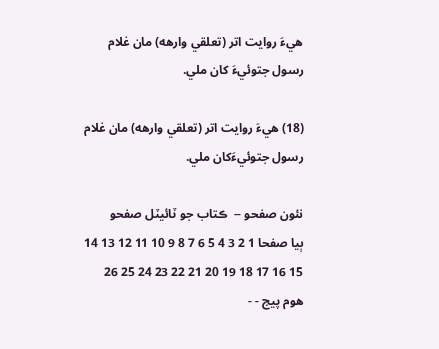هيءَ روايت اتر (تعلقي وارهه) مان غلام رسول جتوئيءَ کان ملي.

(18) هيءَ روايت اتر (تعلقي وارهه) مان غلام رسول جتوئيءَکان ملي.

نئون صفحو --  ڪتاب جو ٽائيٽل صفحو
ٻيا صفحا 1 2 3 4 5 6 7 8 9 10 11 12 13 14 15 16 17 18 19 20 21 22 23 24 25 26
هوم پيج - -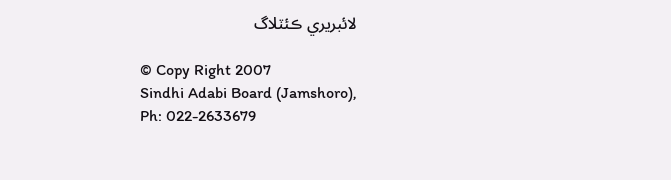لائبريري ڪئٽلاگ

© Copy Right 2007
Sindhi Adabi Board (Jamshoro),
Ph: 022-2633679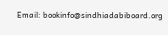Email: bookinfo@sindhiadabiboard.org